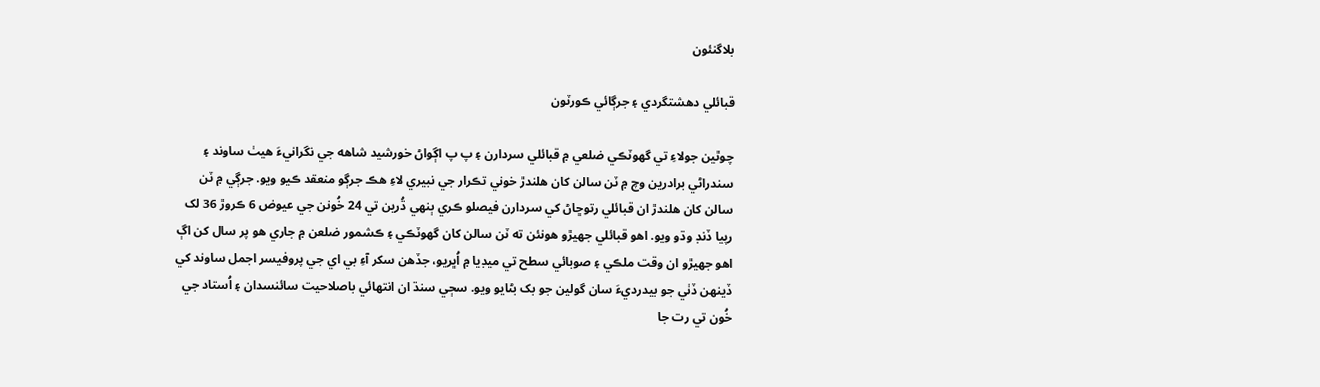بلاگنئون

قبائلي دهشتگردي ۽ جرڳائي ڪورٽون

چوٿين جولاءِ تي گهوٽڪي ضلعي ۾ قبائلي سردارن ۽ پ پ اڳواڻ خورشيد شاهه جي نگرانيءَ هيٺ ساوند ۽ سندراڻي برادرين وچ ۾ ٽن سالن کان هلندڙ خوني تڪرار جي نبيري لاءِ هڪ جرڳو منعقد ڪيو ويو. جرڳي ۾ ٽن سالن کان هلندڙ ان قبائلي رتوڇاڻ کي سردارن فيصلو ڪري ٻنهي ڌُرين تي 24 خُونن جي عيوض 6 ڪروڙ 36 لک رپيا ڏنڊ وڌو ويو. اهو قبائلي جهيڙو هونئن ته ٽن سالن کان گهوٽڪي ۽ ڪشمور ضلعن ۾ جاري هو پر سال کن اڳ اهو جهيڙو ان وقت ملڪي ۽ صوبائي سطح تي ميڊيا ۾ اُڀريو، جڏهن سکر آءِ بي اي جي پروفيسر اجمل ساوند کي ڏينهن ڏٺي جو بيدرديءَ سان گولين جو بک بڻايو ويو. سڄي سنڌ ان انتهائي باصلاحيت سائنسدان ۽ اُستاد جي خُون تي رت جا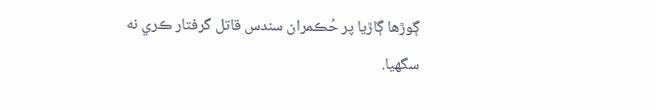ڳوڙها ڳاڙيا پر حُڪمران سندس قاتل گرفتار ڪري نه سگهيا.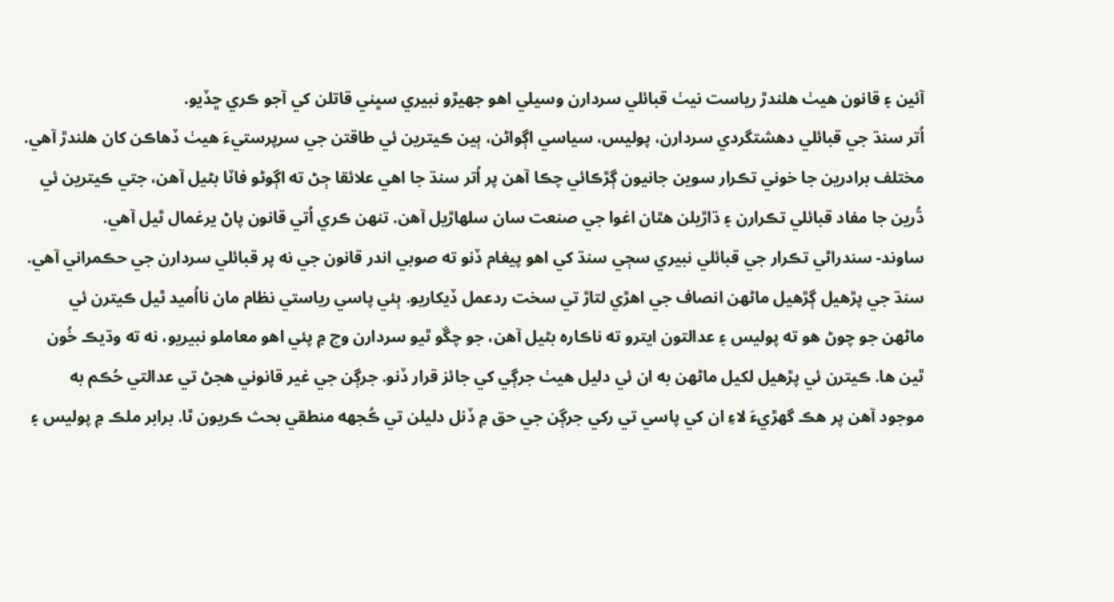آئين ۽ قانون هيٺ هلندڙ رياست نيٺ قبائلي سردارن وسيلي اهو جهيڙو نبيري سڀني قاتلن کي آجو ڪري ڇڏيو.
اُتر سنڌ جي قبائلي دهشتگردي سردارن، پوليس، سياسي اڳواڻن، ٻين ڪيترين ئي طاقتن جي سرپرستيءَ هيٺ ڏهاڪن کان هلندڙ آهي. مختلف برادرين جا خوني تڪرار سوين جانيون ڳڙڪائي چڪا آهن پر اُتر سنڌ جا اهي علائقا ڄڻ ته اڳوڻو فاٽا بڻيل آهن، جتي ڪيترين ئي ڌُرين جا مفاد قبائلي تڪرارن ۽ ڌاڙيلن هٿان اغوا جي صنعت سان سلهاڙيل آهن. تنهن ڪري اُتي قانون پاڻ يرغمال ٿيل آهي.
ساوند- سندراڻي تڪرار جي قبائلي نبيري سڄي سنڌ کي اهو پيغام ڏنو ته صوبي اندر قانون جي نه پر قبائلي سردارن جي حڪمراني آهي. سنڌ جي پڙهيل ڳڙهيل ماڻهن انصاف جي اهڙي لتاڙ تي سخت ردعمل ڏيکاريو. ٻئي پاسي رياستي نظام مان نااُميد ٿيل ڪيترن ئي ماڻهن جو چوڻ هو ته پوليس ۽ عدالتون ايترو ته ناڪاره بڻيل آهن، جو چڱو ٿيو سردارن وچ ۾ پئي اهو معاملو نبيريو، نه ته وڌيڪ خُون ٿين ها. ڪيترن ئي پڙهيل لکيل ماڻهن به ان ئي دليل هيٺ جرڳي کي جائز قرار ڏنو. جرڳن جي غير قانوني هجڻ تي عدالتي حُڪم به موجود آهن پر هڪ گهڙيءَ لاءِ ان کي پاسي تي رکي جرڳن جي حق ۾ ڏنل دليلن تي ڪُجهه منطقي بحث ڪريون ٿا. برابر ملڪ ۾ پوليس ۽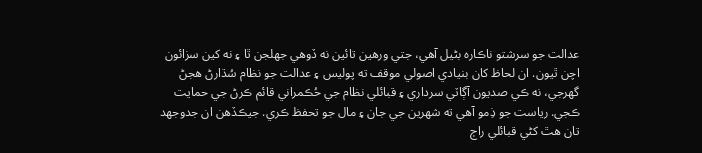عدالت جو سرشتو ناڪاره بڻيل آهي، جتي ورهين تائين نه ڏوهي جهلجن ٿا ۽ نه کين سزائون اچن ٿيون. ان لحاظ کان بنيادي اصولي موقف ته پوليس ۽ عدالت جو نظام سُڌارڻ هجڻ گهرجي، نه ڪي صديون آڳاٽي سرداري ۽ قبائلي نظام جي حُڪمراني قائم ڪرڻ جي حمايت ڪجي. رياست جو ذِمو آهي ته شهرين جي جان ۽ مال جو تحفظ ڪري. جيڪڏهن ان جدوجهد تان هٿ کڻي قبائلي راڄ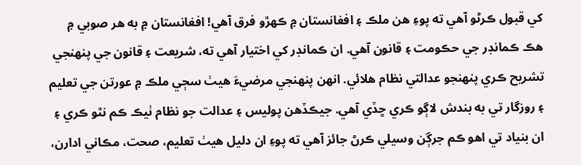کي قبول ڪرڻو آهي ته پوءِ هن ملڪ ۽ افغانستان ۾ ڪهڙو فرق آهي! افغانستان ۾ به هر صوبي ۾ هڪ ڪمانڊر جي حڪومت ۽ قانون آهي. ان ڪمانڊر کي اختيار آهي ته، شريعت ۽ قانون جي پنهنجي تشريح ڪري پنهنجو عدالتي نظام هلائي. انهن پنهنجي مرضيءَ هيٺ سڄي ملڪ ۾ عورتن جي تعليم ۽ روزگار تي به بندش لاڳو ڪري ڇڏي آهي. جيڪڏهن پوليس ۽ عدالت جو نظام ٺيڪ ڪم نٿو ڪري ۽ ان بنياد تي اهو ڪم جرڳن وسيلي ڪرڻ جائز آهي ته پوءِ ان دليل هيٺ تعليم، صحت، مڪاني ادارن،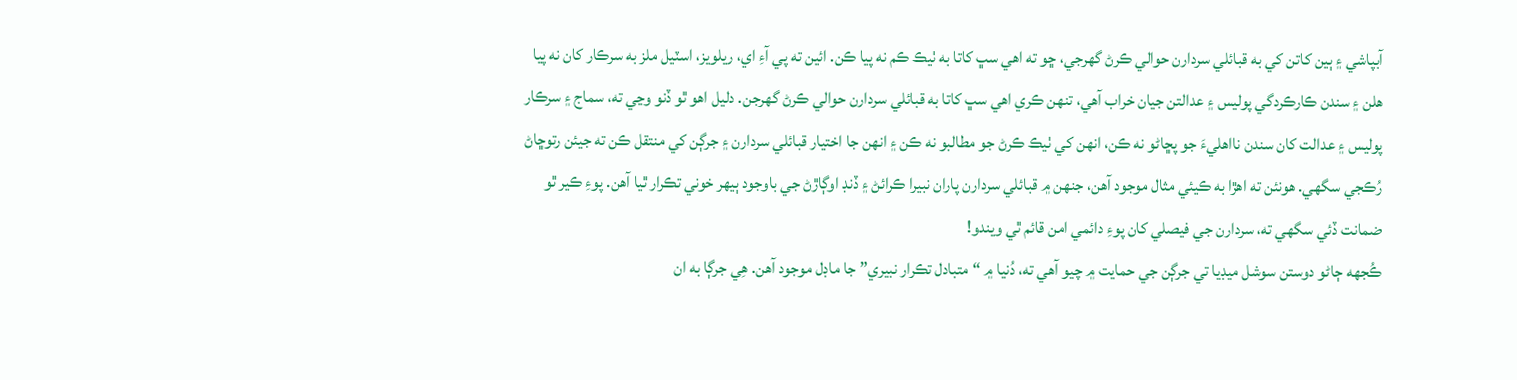آبپاشي ۽ ٻين کاتن کي به قبائلي سردارن حوالي ڪرڻ گهرجي، ڇو ته اهي سڀ کاتا به ٺيڪ ڪم نه پيا ڪن. ائين ته پي آءِ اي، ريلويز، اسٽيل ملز به سرڪار کان نه پيا هلن ۽ سندن ڪارڪردگي پوليس ۽ عدالتن جيان خراب آهي، تنهن ڪري اهي سڀ کاتا به قبائلي سردارن حوالي ڪرڻ گهرجن. دليل اهو ٿو ڏنو وڃي ته، سماج ۽ سرڪار پوليس ۽ عدالت کان سندن نااهليءَ جو پڇاڻو نه ڪن، انهن کي ٺيڪ ڪرڻ جو مطالبو نه ڪن ۽ انهن جا اختيار قبائلي سردارن ۽ جرڳن کي منتقل ڪن ته جيئن رتوڇاڻ رُڪجي سگهي. هونئن ته اهڙا به ڪيئي مثال موجود آهن، جنهن ۾ قبائلي سردارن پاران نبيرا ڪرائڻ ۽ ڏنڊ اوڳاڙڻ جي باوجود ٻيهر خوني تڪرار ٿيا آهن. پوءِ ڪير ٿو ضمانت ڏئي سگهي ته، سردارن جي فيصلي کان پوءِ دائمي امن قائم ٿي ويندو!
ڪُجهه ڄاڻو دوستن سوشل ميڊيا تي جرڳن جي حمايت ۾ چيو آهي ته، دُنيا ۾ “متبادل تڪرار نبيري” جا ماڊل موجود آهن. هِي جرڳا به ان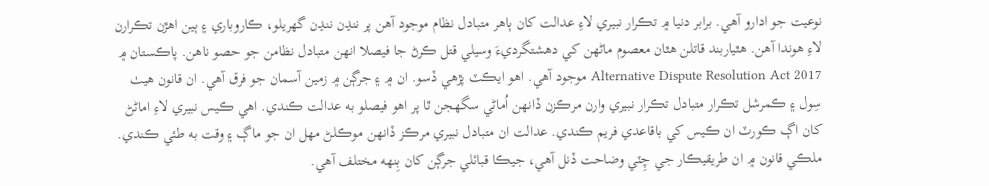نوعيت جو ادارو آهي. برابر دنيا ۾ تڪرار نبيري لاءِ عدالت کان ٻاهر متبادل نظام موجود آهن پر ننڍن ننڍن گهريلو، ڪاروباري ۽ ٻين اهڙن تڪرارن لاءِ هوندا آهن. هٿياربند قاتلن هٿان معصوم ماڻهن کي دهشتگرديءَ وسيلي قتل ڪرڻ جا فيصلا انهن متبادل نظامن جو حصو ناهن. پاڪستان ۾ Alternative Dispute Resolution Act 2017 موجود آهي. اهو ايڪٽ پڙهي ڏسو. ان ۾ ۽ جرڳن ۾ زمين آسمان جو فرق آهي. ان قانون هيٺ سِول ۽ ڪمرشل تڪرار متبادل تڪرار نبيري وارن مرڪزن ڏانهن اُماڻي سگهجن ٿا پر اهو فيصلو به عدالت ڪندي. اهي ڪيس نبيري لاءِ اماڻڻ کان اڳ ڪورٽ ان ڪيس کي باقاعدي فريم ڪندي. عدالت ان متبادل نبيري مرڪز ڏانهن موڪلڻ مهل ان جو ماڳ ۽ وقت به طئي ڪندي. ملڪي قانون ۾ ان طريقيڪار جي چِٽي وضاحت ڏنل آهي، جيڪا قبائلي جرڳن کان بِنهه مختلف آهي.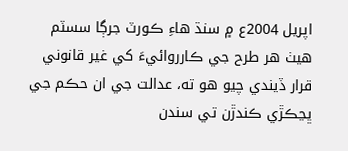اپريل 2004ع ۾ سنڌ هاءِ ڪورٽ جرڳا سسٽم هيٺ هر طرح جي ڪارروائيءَ کي غير قانوني قرار ڏيندي چيو هو ته، عدالت جي ان حڪم جي ڀڃڪڙي ڪندڙن تي سندن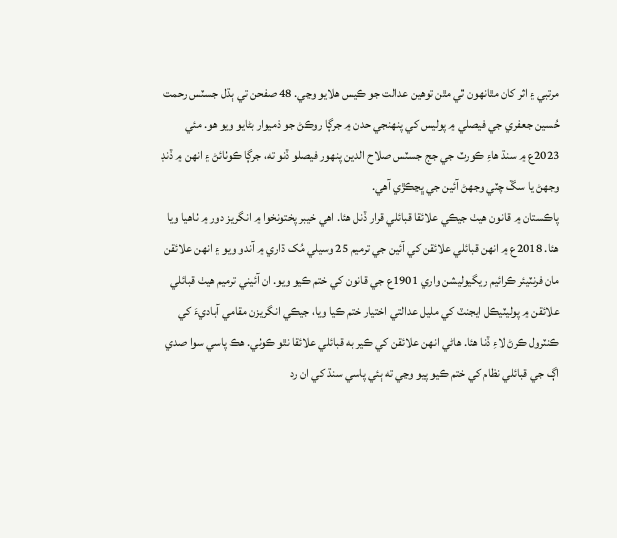مرتبي ۽ اثر کان مٿانهون ٿي مٿن توهين عدالت جو ڪيس هلايو وڃي. 48 صفحن تي ٻڌل جسٽس رحمت حُسين جعفري جي فيصلي ۾ پوليس کي پنهنجي حدن ۾ جرڳا روڪڻ جو ذميوار بڻايو ويو هو. مئي 2023ع ۾ سنڌ هاءِ ڪورٽ جي جج جسٽس صلاح الدين پنهور فيصلو ڏنو ته، جرڳا ڪوٺائڻ ۽ انهن ۾ ڏنڊ وجهڻ يا سڱ چٽي وجهڻ آئين جي ڀڃڪڙي آهي.
پاڪستان ۾ قانون هيٺ جيڪي علائقا قبائلي قرار ڏنل هئا. اهي خيبر پختونخوا ۾ انگريز دور ۾ ٺاهيا ويا هئا. 2018ع ۾ انهن قبائلي علائقن کي آئين جي ترميم 25 وسيلي مُک ڌاري ۾ آندو ويو ۽ انهن علائقن مان فرنٽيئر ڪرائيم ريگيوليشن واري 1901ع جي قانون کي ختم ڪيو ويو. ان آئيني ترميم هيٺ قبائلي علائقن ۾ پوليٽيڪل ايجنٽ کي مليل عدالتي اختيار ختم ڪيا ويا، جيڪي انگريزن مقامي آباديءَ کي ڪنٽرول ڪرڻ لاءِ ڏنا هئا. هاڻي انهن علائقن کي ڪير به قبائلي علائقا نٿو ڪوٺي. هڪ پاسي سوا صدي اڳ جي قبائلي نظام کي ختم ڪيو پيو وڃي ته ٻئي پاسي سنڌ کي ان رد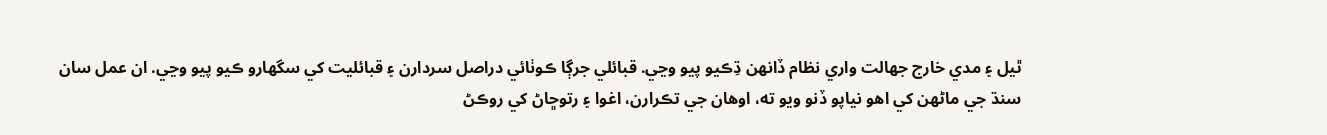ٿيل ۽ مدي خارج جهالت واري نظام ڏانهن ڌِڪيو پيو وڃي. قبائلي جرڳا ڪوٺائي دراصل سردارن ۽ قبائليت کي سگهارو ڪيو پيو وڃي. ان عمل سان سنڌ جي ماڻهن کي اهو نياپو ڏنو ويو ته، اوهان جي تڪرارن، اغوا ۽ رتوڇاڻ کي روڪڻ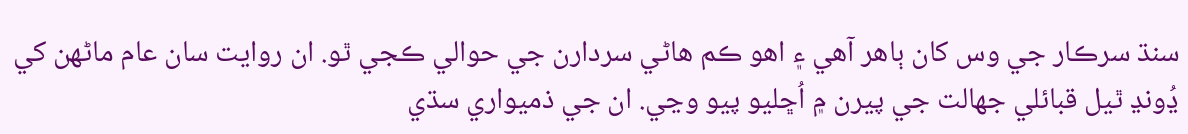سنڌ سرڪار جي وس کان ٻاهر آهي ۽ اهو ڪم هاڻي سردارن جي حوالي ڪجي ٿو. ان روايت سان عام ماڻهن کي ڍُونڍ ٿيل قبائلي جهالت جي پيرن ۾ اُڇليو پيو وڃي. ان جي ذميواري سڌي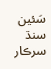سَئين سنڌ سرڪار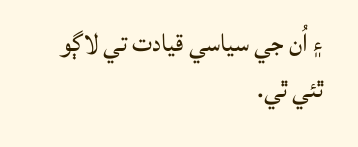۽ اُن جي سياسي قيادت تي لاڳو ٿئي ٿي.